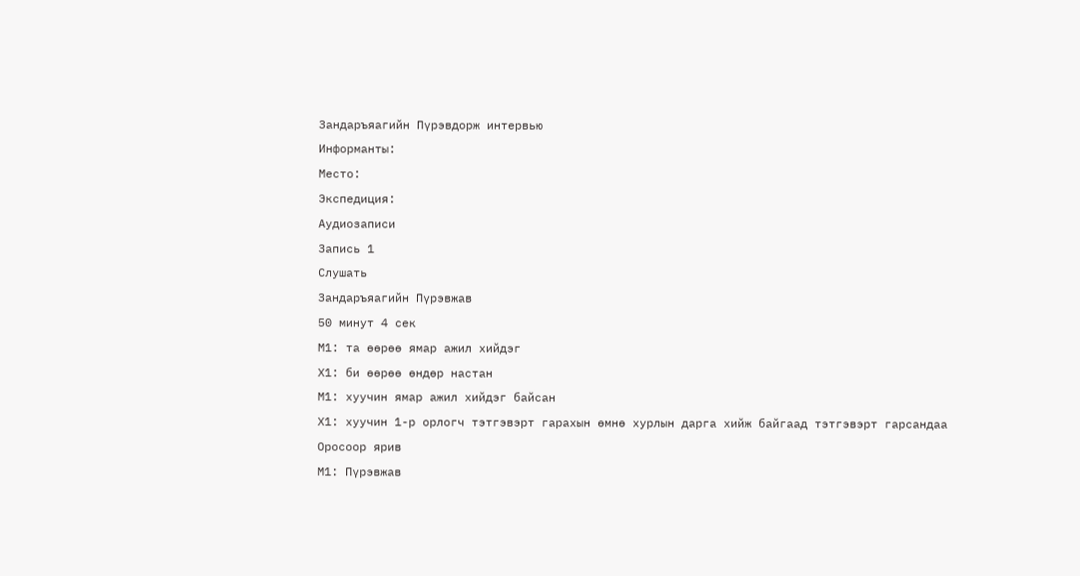Зандаръяагийн Пүрэвдорж интервью
Информанты:
Место:
Экспедиция:
Аудиозаписи
Запись 1
Слушать
Зандаръяагийн Пүрэвжав
50 минут 4 сек
М1: та өөрөө ямар ажил хийдэг
Х1: би өөрөө өндөр настан
М1: хуучин ямар ажил хийдэг байсан
Х1: хуучин 1-р орлогч тэтгэвэрт гарахын өмнө хурлын дарга хийж байгаад тэтгэвэрт гарсандаа
Оросоор ярив
М1: Пүрэвжав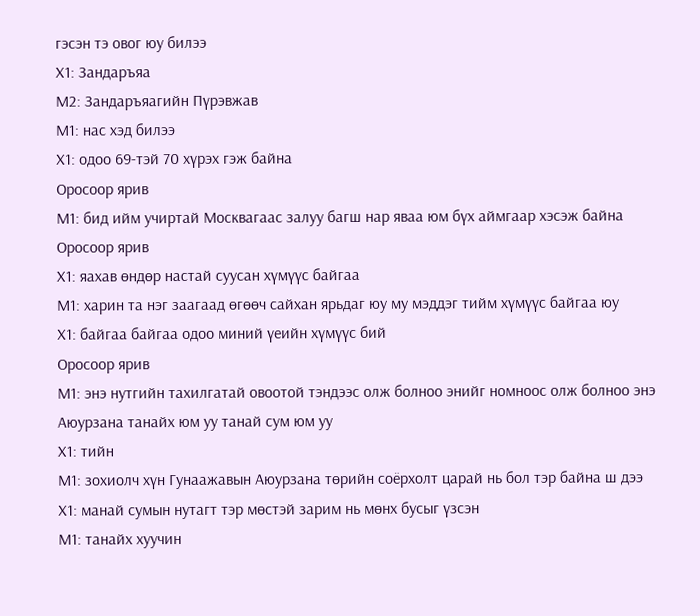гэсэн тэ овог юу билээ
Х1: Зандаръяа
М2: Зандаръяагийн Пүрэвжав
М1: нас хэд билээ
Х1: одоо 69-тэй 70 хүрэх гэж байна
Оросоор ярив
М1: бид ийм учиртай Москвагаас залуу багш нар яваа юм бүх аймгаар хэсэж байна
Оросоор ярив
Х1: яахав өндөр настай суусан хүмүүс байгаа
М1: харин та нэг заагаад өгөөч сайхан ярьдаг юу му мэддэг тийм хүмүүс байгаа юу
Х1: байгаа байгаа одоо миний үеийн хүмүүс бий
Оросоор ярив
М1: энэ нутгийн тахилгатай овоотой тэндээс олж болноо энийг номноос олж болноо энэ Аюурзана танайх юм уу танай сум юм уу
Х1: тийн
М1: зохиолч хүн Гунаажавын Аюурзана төрийн соёрхолт царай нь бол тэр байна ш дээ
Х1: манай сумын нутагт тэр мөстэй зарим нь мөнх бусыг үзсэн
М1: танайх хуучин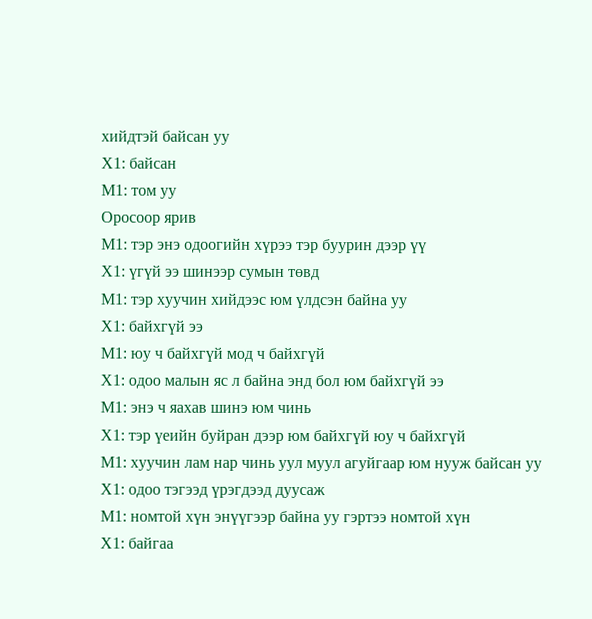хийдтэй байсан уу
Х1: байсан
М1: том уу
Оросоор ярив
М1: тэр энэ одоогийн хүрээ тэр буурин дээр үү
Х1: үгүй ээ шинээр сумын төвд
М1: тэр хуучин хийдээс юм үлдсэн байна уу
Х1: байхгүй ээ
М1: юу ч байхгүй мод ч байхгүй
Х1: одоо малын яс л байна энд бол юм байхгүй ээ
М1: энэ ч яахав шинэ юм чинь
Х1: тэр үеийн буйран дээр юм байхгүй юу ч байхгүй
М1: хуучин лам нар чинь уул муул агуйгаар юм нууж байсан уу
Х1: одоо тэгээд үрэгдээд дуусаж
М1: номтой хүн энүүгээр байна уу гэртээ номтой хүн
Х1: байгаа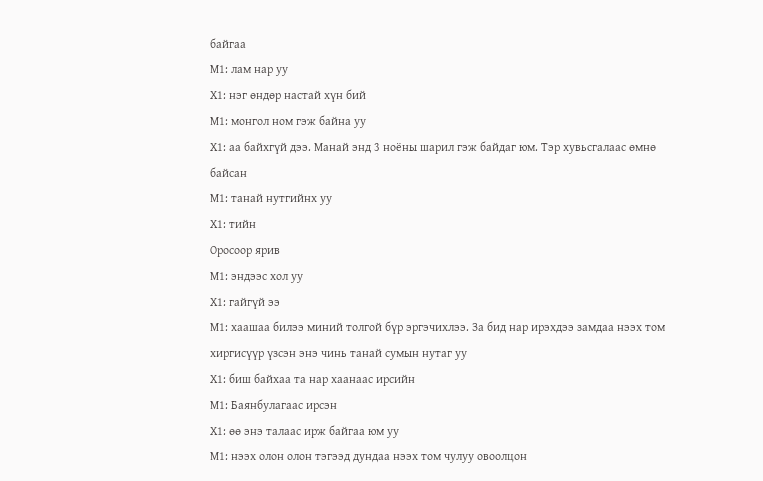байгаа
М1: лам нар уу
Х1: нэг өндөр настай хүн бий
М1: монгол ном гэж байна уу
Х1: аа байхгүй дээ. Манай энд 3 ноёны шарил гэж байдаг юм. Тэр хувьсгалаас өмнө байсан
М1: танай нутгийнх уу
Х1: тийн
Оросоор ярив
М1: эндээс хол уу
Х1: гайгүй ээ
М1: хаашаа билээ миний толгой бүр эргэчихлээ. За бид нар ирэхдээ замдаа нээх том хиргисүүр үзсэн энэ чинь танай сумын нутаг уу
Х1: биш байхаа та нар хаанаас ирсийн
М1: Баянбулагаас ирсэн
Х1: өө энэ талаас ирж байгаа юм уу
М1: нээх олон олон тэгээд дундаа нээх том чулуу овоолцон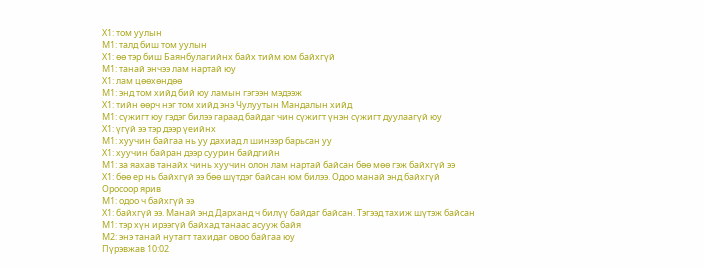Х1: том уулын
М1: талд биш том уулын
Х1: өө тэр биш Баянбулагийнх байх тийм юм байхгүй
М1: танай энчээ лам нартай юу
Х1: лам цөөхөндөө
М1: энд том хийд бий юу ламын гэгээн мэдээж
Х1: тийн өөрч нэг том хийд энэ Чулуутын Мандалын хийд
М1: сүжигт юу гэдэг билээ гараад байдаг чин сүжигт үнэн сүжигт дуулаагүй юу
Х1: үгүй ээ тэр дээр үеийнх
М1: хуучин байгаа нь уу дахиад л шинээр барьсан уу
Х1: хуучин байран дээр суурин байдгийн
М1: за яахав танайх чинь хуучин олон лам нартай байсан бөө мөө гэж байхгүй ээ
Х1: бөө ер нь байхгүй ээ бөө шүтдэг байсан юм билээ. Одоо манай энд байхгүй
Оросоор ярив
М1: одоо ч байхгүй ээ
Х1: байхгүй ээ. Манай энд Дарханд ч билүү байдаг байсан. Тэгээд тахиж шүтэж байсан
М1: тэр хүн ирээгүй байхад танаас асууж байя
М2: энэ танай нутагт тахидаг овоо байгаа юу
Пүрэвжав 10:02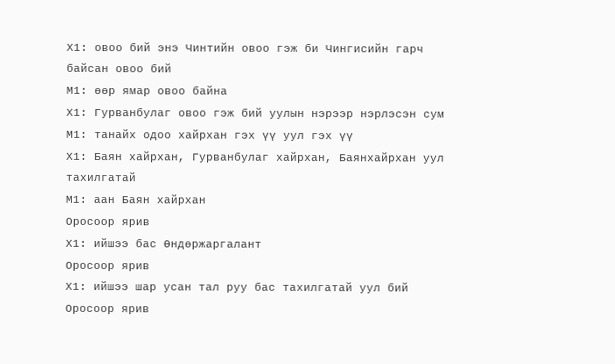Х1: овоо бий энэ Чинтийн овоо гэж би Чингисийн гарч байсан овоо бий
М1: өөр ямар овоо байна
Х1: Гурванбулаг овоо гэж бий уулын нэрээр нэрлэсэн сум
М1: танайх одоо хайрхан гэх үү уул гэх үү
Х1: Баян хайрхан, Гурванбулаг хайрхан, Баянхайрхан уул тахилгатай
М1: аан Баян хайрхан
Оросоор ярив
Х1: ийшээ бас Өндөржаргалант
Оросоор ярив
Х1: ийшээ шар усан тал руу бас тахилгатай уул бий
Оросоор ярив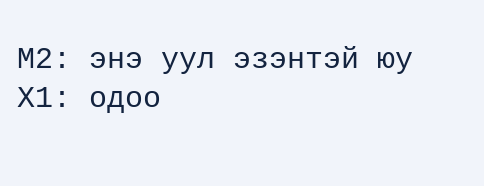М2: энэ уул эзэнтэй юу
Х1: одоо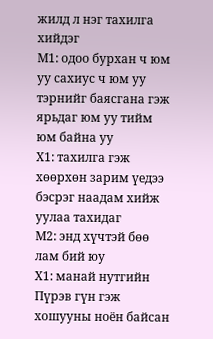жилд л нэг тахилга хийдэг
М1: одоо бурхан ч юм уу сахиус ч юм уу тэрнийг баясгана гэж ярьдаг юм уу тийм юм байна уу
Х1: тахилга гэж хөөрхөн зарим үедээ бэсрэг наадам хийж уулаа тахидаг
М2: энд хүчтэй бөө лам бий юу
Х1: манай нутгийн Пүрэв гүн гэж хошууны ноён байсан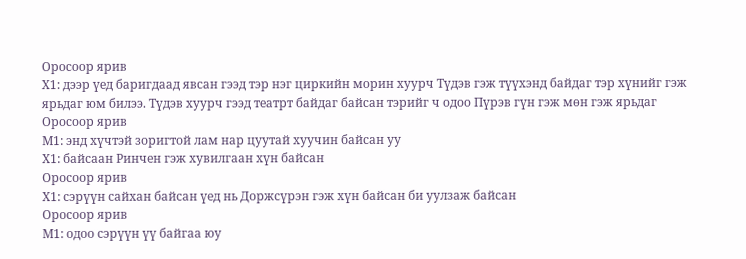Оросоор ярив
Х1: дээр үед баригдаад явсан гээд тэр нэг циркийн морин хуурч Түдэв гэж түүхэнд байдаг тэр хүнийг гэж ярьдаг юм билээ. Түдэв хуурч гээд театрт байдаг байсан тэрийг ч одоо Пүрэв гүн гэж мөн гэж ярьдаг
Оросоор ярив
М1: энд хүчтэй зоригтой лам нар цуутай хуучин байсан уу
Х1: байсаан Ринчен гэж хувилгаан хүн байсан
Оросоор ярив
Х1: сэрүүн сайхан байсан үед нь Доржсүрэн гэж хүн байсан би уулзаж байсан
Оросоор ярив
М1: одоо сэрүүн үү байгаа юу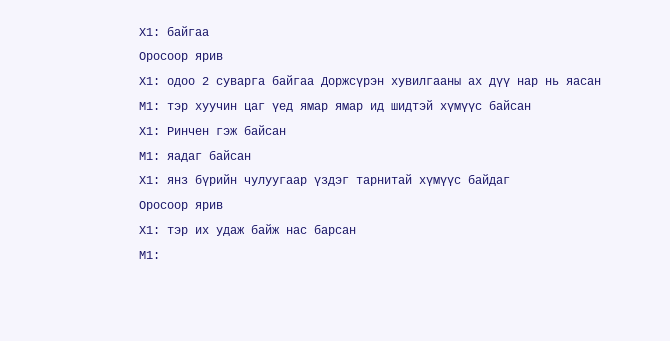Х1: байгаа
Оросоор ярив
Х1: одоо 2 суварга байгаа Доржсүрэн хувилгааны ах дүү нар нь яасан
М1: тэр хуучин цаг үед ямар ямар ид шидтэй хүмүүс байсан
Х1: Ринчен гэж байсан
М1: яадаг байсан
Х1: янз бүрийн чулуугаар үздэг тарнитай хүмүүс байдаг
Оросоор ярив
Х1: тэр их удаж байж нас барсан
М1: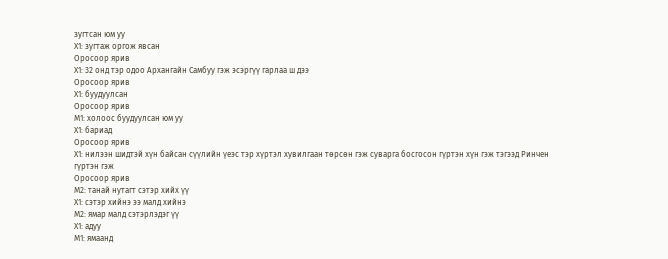зугтсан юм уу
Х1: зугтаж оргож явсан
Оросоор ярив
Х1: 32 онд тэр одоо Архангайн Самбуу гэж эсэргүү гарлаа ш дээ
Оросоор ярив
Х1: буудуулсан
Оросоор ярив
М1: холоос буудуулсан юм уу
Х1: бариад
Оросоор ярив
Х1: нилээн шидтэй хүн байсан сүүлийн үеэс тэр хүртэл хувилгаан төрсөн гэж суварга босгосон гүртэн хүн гэж тэгээд Ринчен гүртэн гэж
Оросоор ярив
М2: танай нутагт сэтэр хийх үү
Х1: сэтэр хийнэ ээ малд хийнэ
М2: ямар малд сэтэрлэдэг үү
Х1: адуу
М1: ямаанд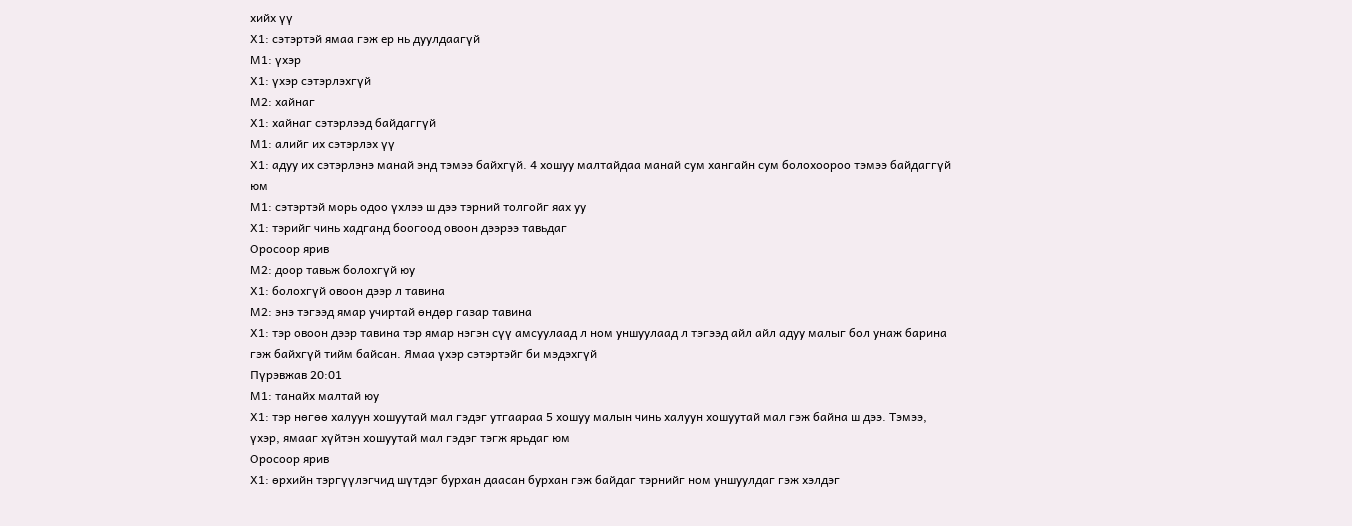хийх үү
Х1: сэтэртэй ямаа гэж ер нь дуулдаагүй
М1: үхэр
Х1: үхэр сэтэрлэхгүй
М2: хайнаг
Х1: хайнаг сэтэрлээд байдаггүй
М1: алийг их сэтэрлэх үү
Х1: адуу их сэтэрлэнэ манай энд тэмээ байхгүй. 4 хошуу малтайдаа манай сум хангайн сум болохоороо тэмээ байдаггүй юм
М1: сэтэртэй морь одоо үхлээ ш дээ тэрний толгойг яах уу
Х1: тэрийг чинь хадганд боогоод овоон дээрээ тавьдаг
Оросоор ярив
М2: доор тавьж болохгүй юу
Х1: болохгүй овоон дээр л тавина
М2: энэ тэгээд ямар учиртай өндөр газар тавина
Х1: тэр овоон дээр тавина тэр ямар нэгэн сүү амсуулаад л ном уншуулаад л тэгээд айл айл адуу малыг бол унаж барина гэж байхгүй тийм байсан. Ямаа үхэр сэтэртэйг би мэдэхгүй
Пүрэвжав 20:01
М1: танайх малтай юу
Х1: тэр нөгөө халуун хошуутай мал гэдэг утгаараа 5 хошуу малын чинь халуун хошуутай мал гэж байна ш дээ. Тэмээ, үхэр, ямааг хүйтэн хошуутай мал гэдэг тэгж ярьдаг юм
Оросоор ярив
Х1: өрхийн тэргүүлэгчид шүтдэг бурхан даасан бурхан гэж байдаг тэрнийг ном уншуулдаг гэж хэлдэг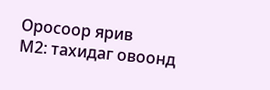Оросоор ярив
М2: тахидаг овоонд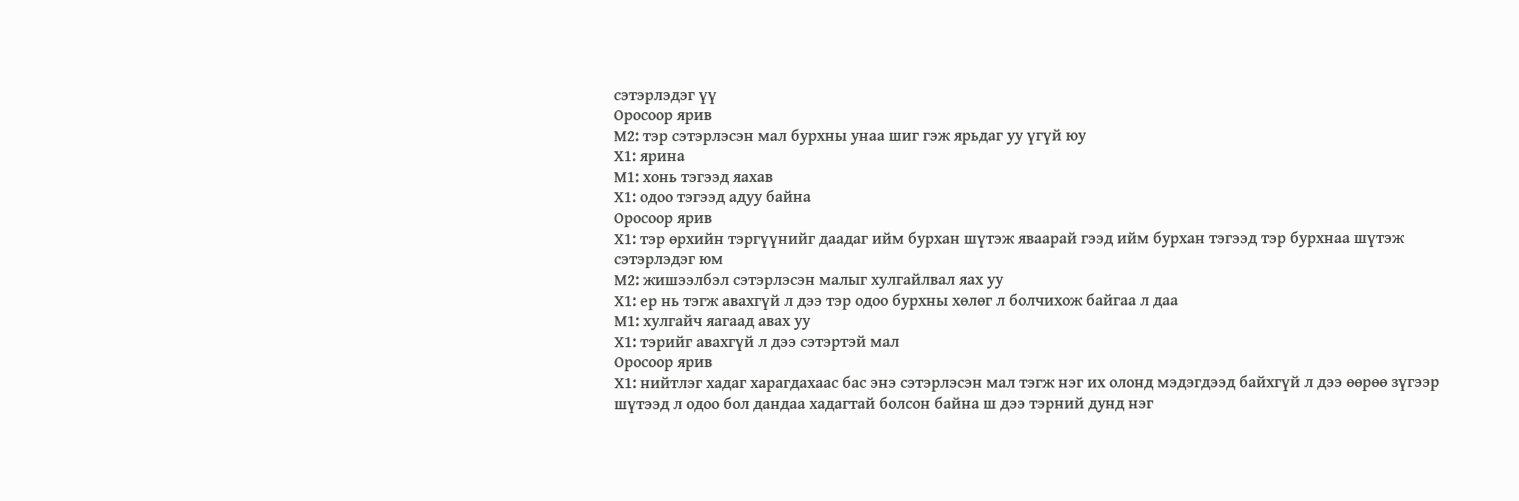сэтэрлэдэг үү
Оросоор ярив
М2: тэр сэтэрлэсэн мал бурхны унаа шиг гэж ярьдаг уу үгүй юу
Х1: ярина
М1: хонь тэгээд яахав
Х1: одоо тэгээд адуу байна
Оросоор ярив
Х1: тэр өрхийн тэргүүнийг даадаг ийм бурхан шүтэж яваарай гээд ийм бурхан тэгээд тэр бурхнаа шүтэж сэтэрлэдэг юм
М2: жишээлбэл сэтэрлэсэн малыг хулгайлвал яах уу
Х1: ер нь тэгж авахгүй л дээ тэр одоо бурхны хөлөг л болчихож байгаа л даа
М1: хулгайч яагаад авах уу
Х1: тэрийг авахгүй л дээ сэтэртэй мал
Оросоор ярив
Х1: нийтлэг хадаг харагдахаас бас энэ сэтэрлэсэн мал тэгж нэг их олонд мэдэгдээд байхгүй л дээ өөрөө зүгээр шүтээд л одоо бол дандаа хадагтай болсон байна ш дээ тэрний дунд нэг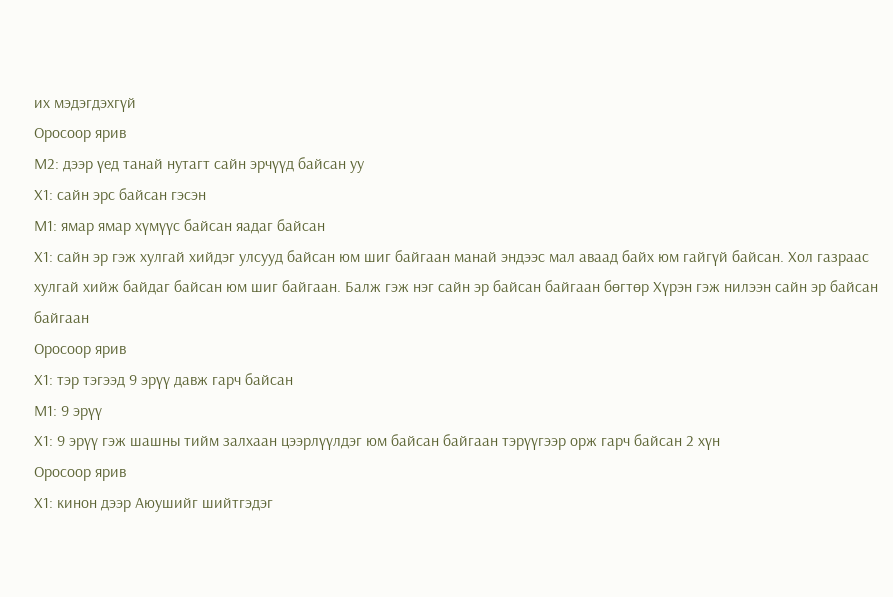их мэдэгдэхгүй
Оросоор ярив
М2: дээр үед танай нутагт сайн эрчүүд байсан уу
Х1: сайн эрс байсан гэсэн
М1: ямар ямар хүмүүс байсан яадаг байсан
Х1: сайн эр гэж хулгай хийдэг улсууд байсан юм шиг байгаан манай эндээс мал аваад байх юм гайгүй байсан. Хол газраас хулгай хийж байдаг байсан юм шиг байгаан. Балж гэж нэг сайн эр байсан байгаан бөгтөр Хүрэн гэж нилээн сайн эр байсан байгаан
Оросоор ярив
Х1: тэр тэгээд 9 эрүү давж гарч байсан
М1: 9 эрүү
Х1: 9 эрүү гэж шашны тийм залхаан цээрлүүлдэг юм байсан байгаан тэрүүгээр орж гарч байсан 2 хүн
Оросоор ярив
Х1: кинон дээр Аюушийг шийтгэдэг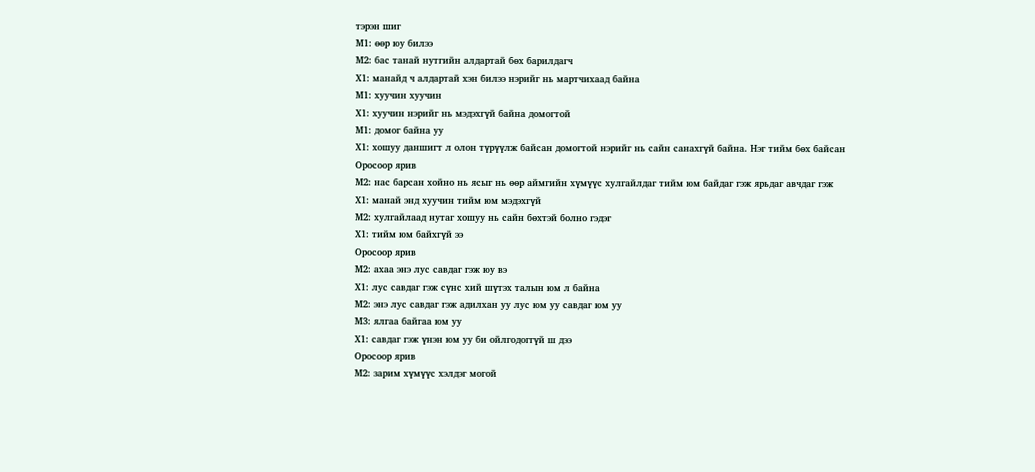тэрэн шиг
М1: өөр юу билээ
М2: бас танай нутгийн алдартай бөх барилдагч
Х1: манайд ч алдартай хэн билээ нэрийг нь мартчихаад байна
М1: хуучин хуучин
Х1: хуучин нэрийг нь мэдэхгүй байна домогтой
М1: домог байна уу
Х1: хошуу даншигт л олон түрүүлж байсан домогтой нэрийг нь сайн санахгүй байна. Нэг тийм бөх байсан
Оросоор ярив
М2: нас барсан хойно нь ясыг нь өөр аймгийн хүмүүс хулгайлдаг тийм юм байдаг гэж ярьдаг авчдаг гэж
Х1: манай энд хуучин тийм юм мэдэхгүй
М2: хулгайлаад нутаг хошуу нь сайн бөхтэй болно гэдэг
Х1: тийм юм байхгүй ээ
Оросоор ярив
М2: ахаа энэ лус савдаг гэж юу вэ
Х1: лус савдаг гэж сүнс хий шүтэх талын юм л байна
М2: энэ лус савдаг гэж адилхан уу лус юм уу савдаг юм уу
М3: ялгаа байгаа юм уу
Х1: савдаг гэж үнэн юм уу би ойлгодоггүй ш дээ
Оросоор ярив
М2: зарим хүмүүс хэлдэг могой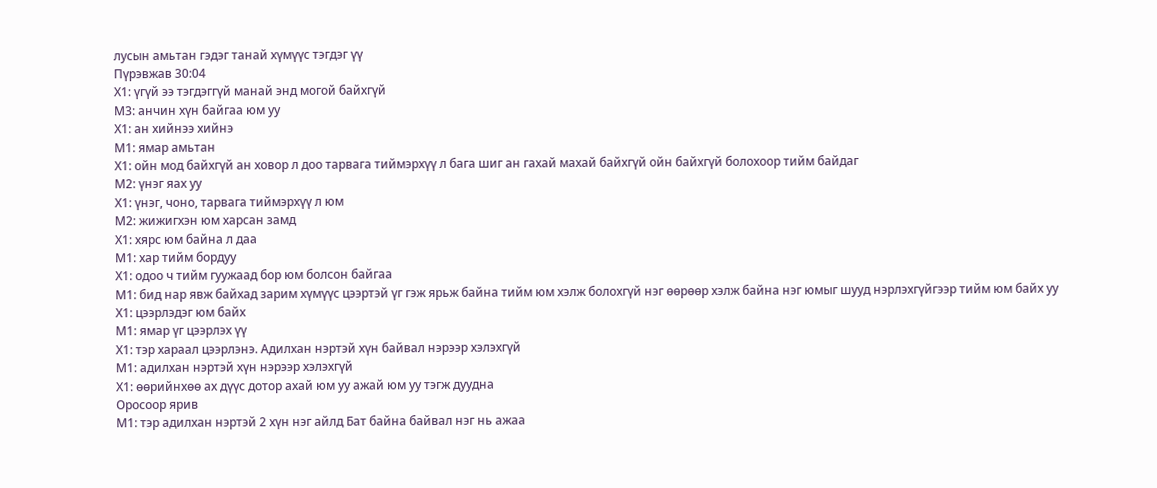лусын амьтан гэдэг танай хүмүүс тэгдэг үү
Пүрэвжав 30:04
Х1: үгүй ээ тэгдэггүй манай энд могой байхгүй
М3: анчин хүн байгаа юм уу
Х1: ан хийнээ хийнэ
М1: ямар амьтан
Х1: ойн мод байхгүй ан ховор л доо тарвага тиймэрхүү л бага шиг ан гахай махай байхгүй ойн байхгүй болохоор тийм байдаг
М2: үнэг яах уу
Х1: үнэг, чоно, тарвага тиймэрхүү л юм
М2: жижигхэн юм харсан замд
Х1: хярс юм байна л даа
М1: хар тийм бордуу
Х1: одоо ч тийм гуужаад бор юм болсон байгаа
М1: бид нар явж байхад зарим хүмүүс цээртэй үг гэж ярьж байна тийм юм хэлж болохгүй нэг өөрөөр хэлж байна нэг юмыг шууд нэрлэхгүйгээр тийм юм байх уу
Х1: цээрлэдэг юм байх
М1: ямар үг цээрлэх үү
Х1: тэр хараал цээрлэнэ. Адилхан нэртэй хүн байвал нэрээр хэлэхгүй
М1: адилхан нэртэй хүн нэрээр хэлэхгүй
Х1: өөрийнхөө ах дүүс дотор ахай юм уу ажай юм уу тэгж дуудна
Оросоор ярив
М1: тэр адилхан нэртэй 2 хүн нэг айлд Бат байна байвал нэг нь ажаа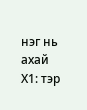нэг нь ахай
Х1: тэр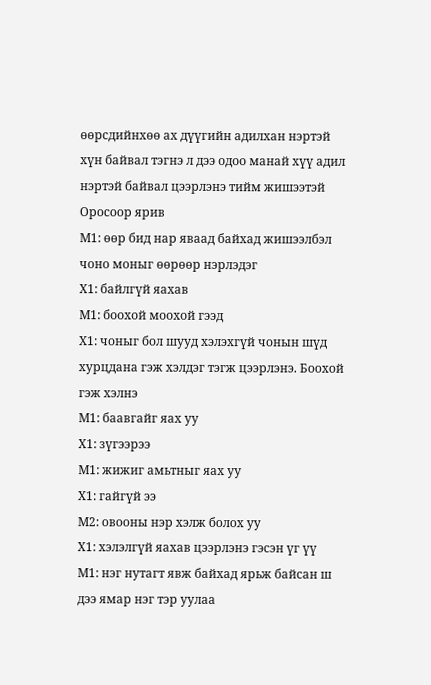өөрсдийнхөө ах дүүгийн адилхан нэртэй хүн байвал тэгнэ л дээ одоо манай хүү адил нэртэй байвал цээрлэнэ тийм жишээтэй
Оросоор ярив
М1: өөр бид нар яваад байхад жишээлбэл чоно моныг өөрөөр нэрлэдэг
Х1: байлгүй яахав
М1: боохой моохой гээд
Х1: чоныг бол шууд хэлэхгүй чонын шүд хурцдана гэж хэлдэг тэгж цээрлэнэ. Боохой гэж хэлнэ
М1: баавгайг яах уу
Х1: зүгээрээ
М1: жижиг амьтныг яах уу
Х1: гайгүй ээ
М2: овооны нэр хэлж болох уу
Х1: хэлэлгүй яахав цээрлэнэ гэсэн үг үү
М1: нэг нутагт явж байхад ярьж байсан ш дээ ямар нэг тэр уулаа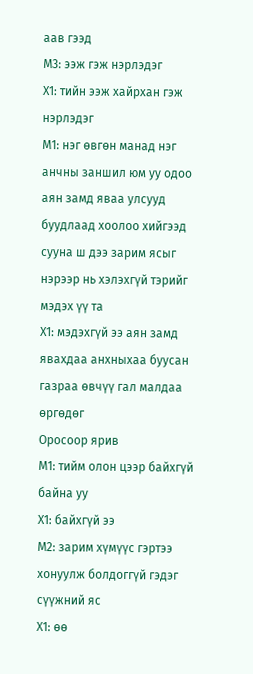аав гээд
М3: ээж гэж нэрлэдэг
Х1: тийн ээж хайрхан гэж нэрлэдэг
М1: нэг өвгөн манад нэг анчны заншил юм уу одоо аян замд яваа улсууд буудлаад хоолоо хийгээд сууна ш дээ зарим ясыг нэрээр нь хэлэхгүй тэрийг мэдэх үү та
Х1: мэдэхгүй ээ аян замд явахдаа анхныхаа буусан газраа өвчүү гал малдаа өргөдөг
Оросоор ярив
М1: тийм олон цээр байхгүй байна уу
Х1: байхгүй ээ
М2: зарим хүмүүс гэртээ хонуулж болдоггүй гэдэг сүүжний яс
Х1: өө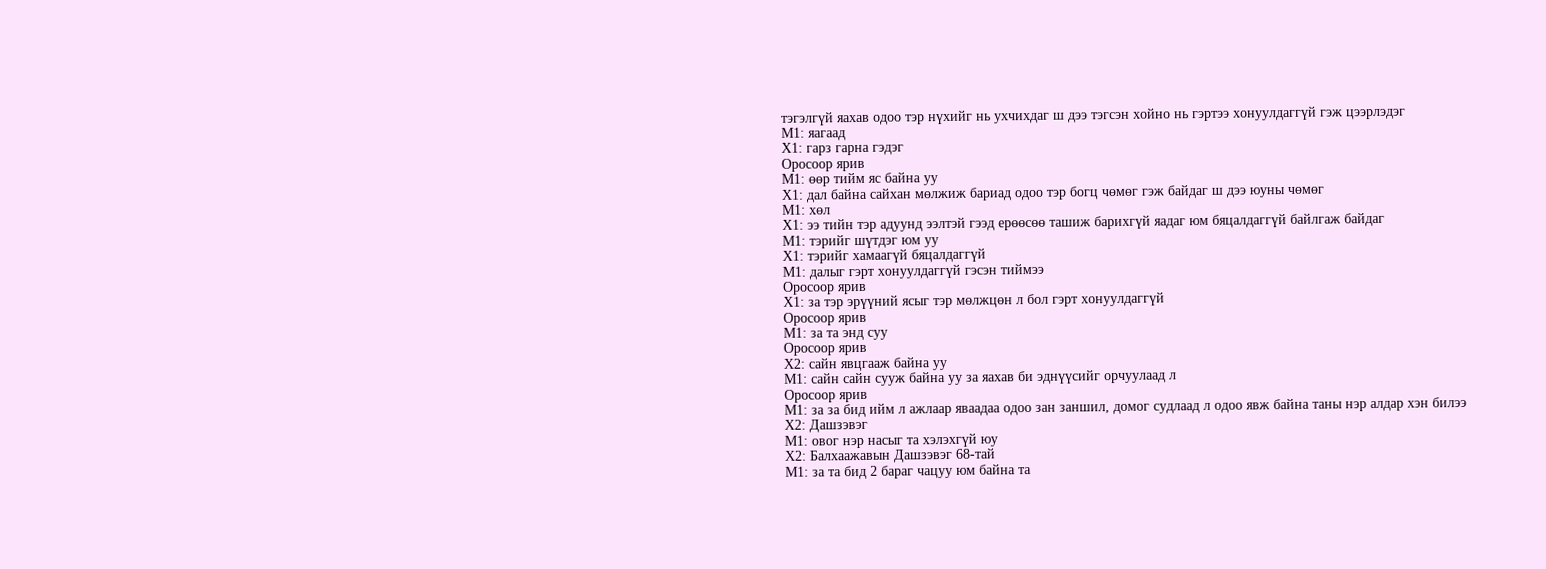тэгэлгүй яахав одоо тэр нүхийг нь ухчихдаг ш дээ тэгсэн хойно нь гэртээ хонуулдаггүй гэж цээрлэдэг
М1: яагаад
Х1: гарз гарна гэдэг
Оросоор ярив
М1: өөр тийм яс байна уу
Х1: дал байна сайхан мөлжиж бариад одоо тэр богц чөмөг гэж байдаг ш дээ юуны чөмөг
М1: хөл
Х1: ээ тийн тэр адуунд ээлтэй гээд ерөөсөө ташиж барихгүй яадаг юм бяцалдаггүй байлгаж байдаг
М1: тэрийг шүтдэг юм уу
Х1: тэрийг хамаагүй бяцалдаггүй
М1: далыг гэрт хонуулдаггүй гэсэн тиймээ
Оросоор ярив
Х1: за тэр эрүүний ясыг тэр мөлжцөн л бол гэрт хонуулдаггүй
Оросоор ярив
М1: за та энд суу
Оросоор ярив
Х2: сайн явцгааж байна уу
М1: сайн сайн сууж байна уу за яахав би эднүүсийг орчуулаад л
Оросоор ярив
М1: за за бид ийм л ажлаар яваадаа одоо зан заншил, домог судлаад л одоо явж байна таны нэр алдар хэн билээ
Х2: Дашзэвэг
М1: овог нэр насыг та хэлэхгүй юу
Х2: Балхаажавын Дашзэвэг 68-тай
М1: за та бид 2 бараг чацуу юм байна та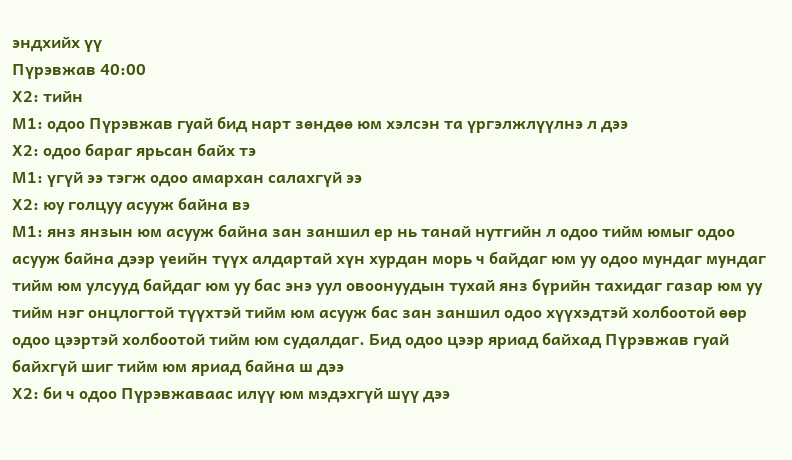эндхийх үү
Пүрэвжав 40:00
Х2: тийн
М1: одоо Пүрэвжав гуай бид нарт зөндөө юм хэлсэн та үргэлжлүүлнэ л дээ
Х2: одоо бараг ярьсан байх тэ
М1: үгүй ээ тэгж одоо амархан салахгүй ээ
Х2: юу голцуу асууж байна вэ
М1: янз янзын юм асууж байна зан заншил ер нь танай нутгийн л одоо тийм юмыг одоо асууж байна дээр үеийн түүх алдартай хүн хурдан морь ч байдаг юм уу одоо мундаг мундаг тийм юм улсууд байдаг юм уу бас энэ уул овоонуудын тухай янз бүрийн тахидаг газар юм уу тийм нэг онцлогтой түүхтэй тийм юм асууж бас зан заншил одоо хүүхэдтэй холбоотой өөр одоо цээртэй холбоотой тийм юм судалдаг. Бид одоо цээр яриад байхад Пүрэвжав гуай байхгүй шиг тийм юм яриад байна ш дээ
Х2: би ч одоо Пүрэвжаваас илүү юм мэдэхгүй шүү дээ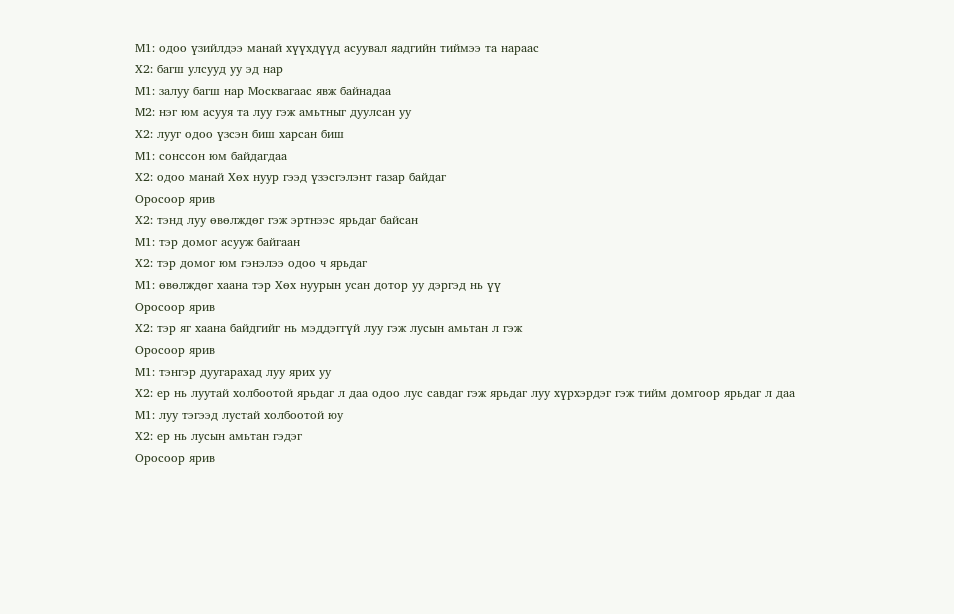М1: одоо үзийлдээ манай хүүхдүүд асуувал яадгийн тиймээ та нараас
Х2: багш улсууд уу эд нар
М1: залуу багш нар Москвагаас явж байнадаа
М2: нэг юм асууя та луу гэж амьтныг дуулсан уу
Х2: лууг одоо үзсэн биш харсан биш
М1: сонссон юм байдагдаа
Х2: одоо манай Хөх нуур гээд үзэсгэлэнт газар байдаг
Оросоор ярив
Х2: тэнд луу өвөлждөг гэж эртнээс ярьдаг байсан
М1: тэр домог асууж байгаан
Х2: тэр домог юм гэнэлээ одоо ч ярьдаг
М1: өвөлждөг хаана тэр Хөх нуурын усан дотор уу дэргэд нь үү
Оросоор ярив
Х2: тэр яг хаана байдгийг нь мэддэггүй луу гэж лусын амьтан л гэж
Оросоор ярив
М1: тэнгэр дуугарахад луу ярих уу
Х2: ер нь луутай холбоотой ярьдаг л даа одоо лус савдаг гэж ярьдаг луу хүрхэрдэг гэж тийм домгоор ярьдаг л даа
М1: луу тэгээд лустай холбоотой юу
Х2: ер нь лусын амьтан гэдэг
Оросоор ярив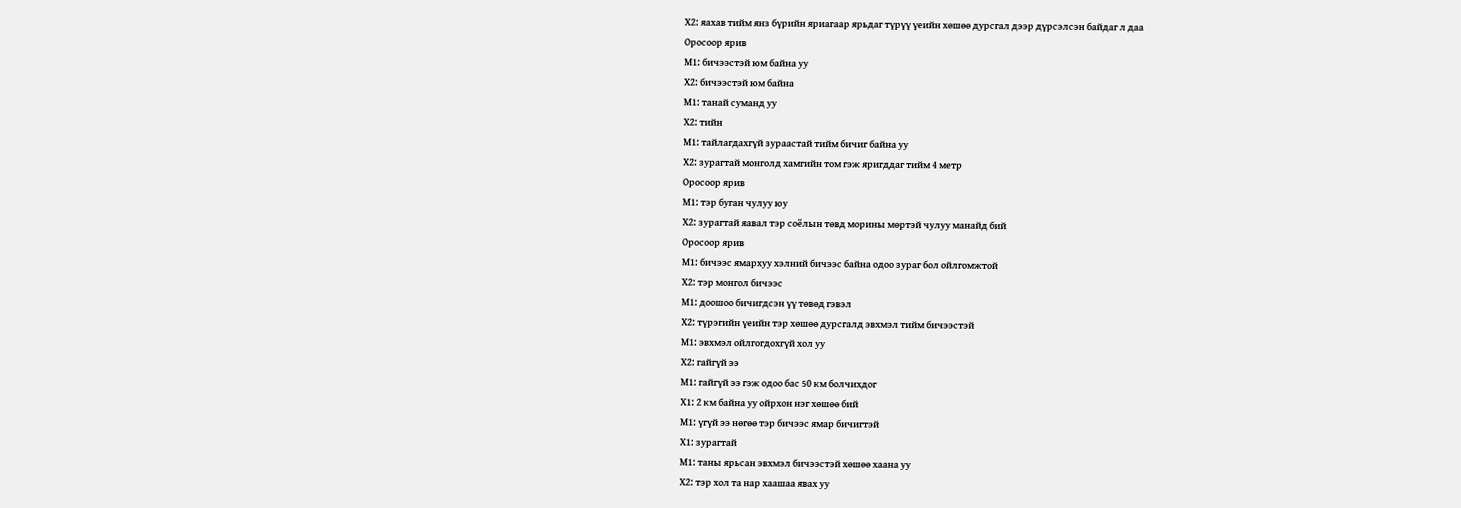Х2: яахав тийм янз бүрийн яриагаар ярьдаг түрүү үеийн хөшөө дурсгал дээр дүрсэлсэн байдаг л даа
Оросоор ярив
М1: бичээстэй юм байна уу
Х2: бичээстэй юм байна
М1: танай суманд уу
Х2: тийн
М1: тайлагдахгүй зураастай тийм бичиг байна уу
Х2: зурагтай монголд хамгийн том гэж яригддаг тийм 4 метр
Оросоор ярив
М1: тэр буган чулуу юу
Х2: зурагтай яавал тэр соёлын төвд морины мөртэй чулуу манайд бий
Оросоор ярив
М1: бичээс ямархуу хэлний бичээс байна одоо зураг бол ойлгомжтой
Х2: тэр монгол бичээс
М1: доошоо бичигдсэн үү төвөд гэвэл
Х2: түрэгийн үеийн тэр хөшөө дурсгалд эвхмэл тийм бичээстэй
М1: эвхмэл ойлгогдохгүй хол уу
Х2: гайгүй ээ
М1: гайгүй ээ гэж одоо бас 50 км болчихдог
Х1: 2 км байна уу ойрхон нэг хөшөө бий
М1: үгүй ээ нөгөө тэр бичээс ямар бичигтэй
Х1: зурагтай
М1: таны ярьсан эвхмэл бичээстэй хөшөө хаана уу
Х2: тэр хол та нар хаашаа явах уу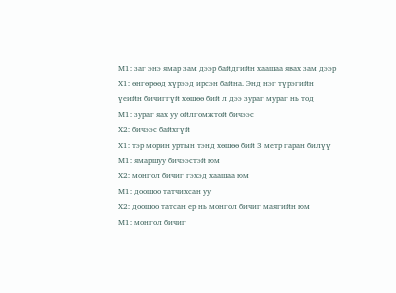М1: заг энэ ямар зам дээр байдгийн хаашаа явах зам дээр
Х1: өнгөрөөд хүрээд ирсэн байна. Энд нэг түрэгийн үеийн бичиггүй хөшөө бий л дээ зураг мураг нь тод
М1: зураг яах уу ойлгомжтой бичээс
Х2: бичээс байхгүй
Х1: тэр морин уртын тэнд хөшөө бий 3 метр гаран билүү
М1: ямаршуу бичээстэй юм
Х2: монгол бичиг гэхэд хаашаа юм
М1: доошоо татчихсан уу
Х2: доошоо татсан ер нь монгол бичиг маягийн юм
М1: монгол бичиг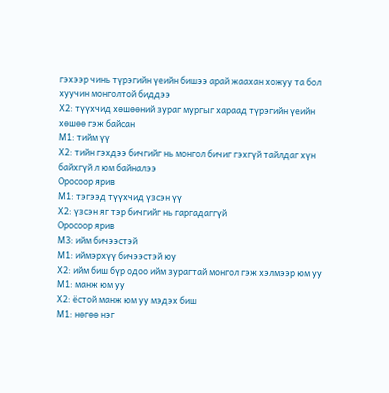гэхээр чинь түрэгийн үеийн бишээ арай жаахан хожуу та бол хуучин монголтой биддээ
Х2: түүхчид хөшөөний зураг мургыг хараад түрэгийн үеийн хөшөө гэж байсан
М1: тийм үү
Х2: тийн гэхдээ бичгийг нь монгол бичиг гэхгүй тайлдаг хүн байхгүй л юм байналээ
Оросоор ярив
М1: тэгээд түүхчид үзсэн үү
Х2: үзсэн яг тэр бичгийг нь гаргадаггүй
Оросоор ярив
М3: ийм бичээстэй
М1: иймэрхүү бичээстэй юу
Х2: ийм биш бүр одоо ийм зурагтай монгол гэж хэлмээр юм уу
М1: манж юм уу
Х2: ёстой манж юм уу мэдэх биш
М1: нөгөө нэг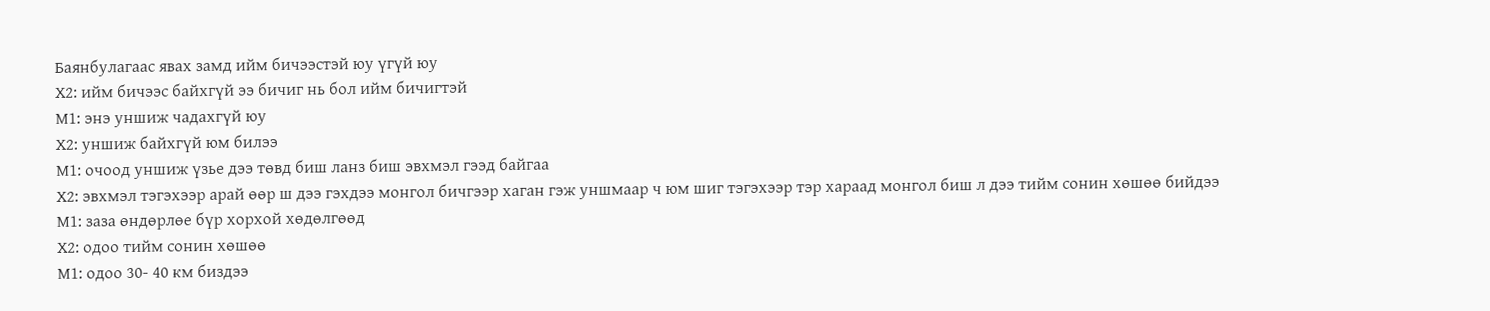Баянбулагаас явах замд ийм бичээстэй юу үгүй юу
Х2: ийм бичээс байхгүй ээ бичиг нь бол ийм бичигтэй
М1: энэ уншиж чадахгүй юу
Х2: уншиж байхгүй юм билээ
М1: очоод уншиж үзье дээ төвд биш ланз биш эвхмэл гээд байгаа
Х2: эвхмэл тэгэхээр арай өөр ш дээ гэхдээ монгол бичгээр хаган гэж уншмаар ч юм шиг тэгэхээр тэр хараад монгол биш л дээ тийм сонин хөшөө бийдээ
М1: заза өндөрлөе бүр хорхой хөдөлгөөд
Х2: одоо тийм сонин хөшөө
М1: одоо 30- 40 км биздээ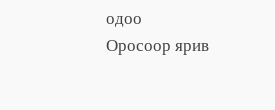одоо
Оросоор ярив